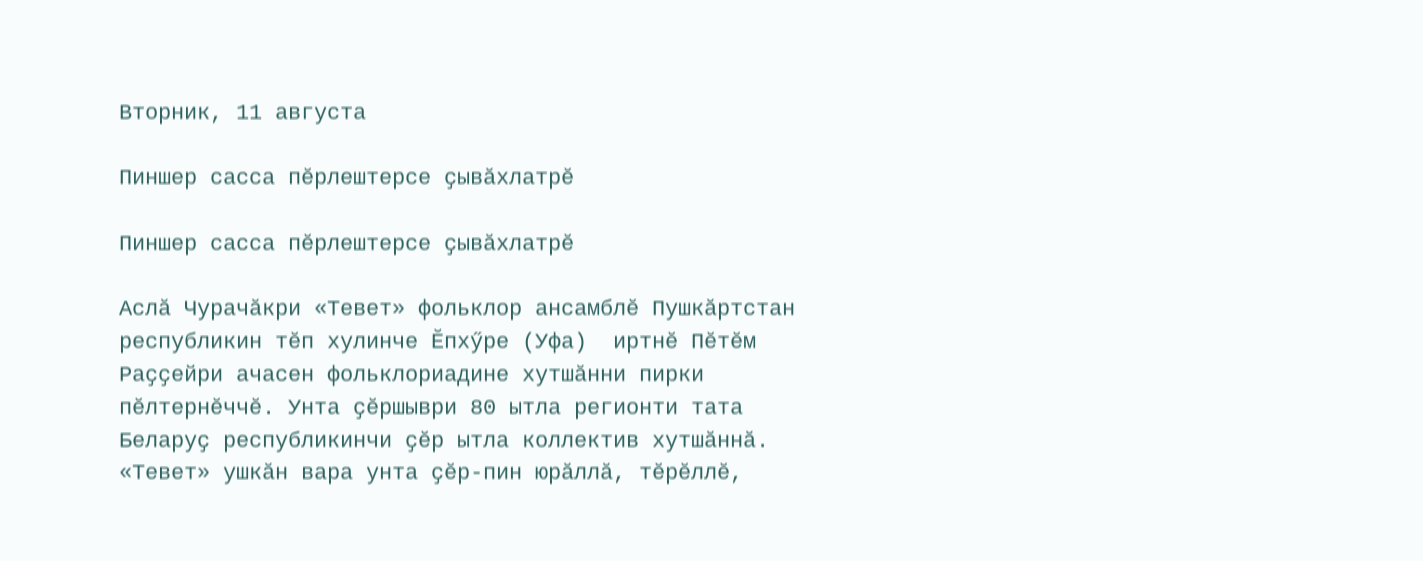Вторник, 11 августа

Пиншер сасса пӗрлештерсе ҫывӑхлатрӗ

Пиншер сасса пӗрлештерсе ҫывӑхлатрӗ

Аслӑ Чурачӑкри «Тевет» фольклор ансамблӗ Пушкӑртстан республикин тӗп хулинче Ӗпхӳре (Уфа)  иртнӗ Пӗтӗм Раҫҫейри ачасен фольклориадине хутшӑнни пирки пӗлтернӗччӗ. Унта ҫӗршыври 80 ытла регионти тата Беларуҫ республикинчи ҫӗр ытла коллектив хутшӑннӑ. «Тевет» ушкӑн вара унта ҫӗр-пин юрӑллӑ, тӗрӗллӗ,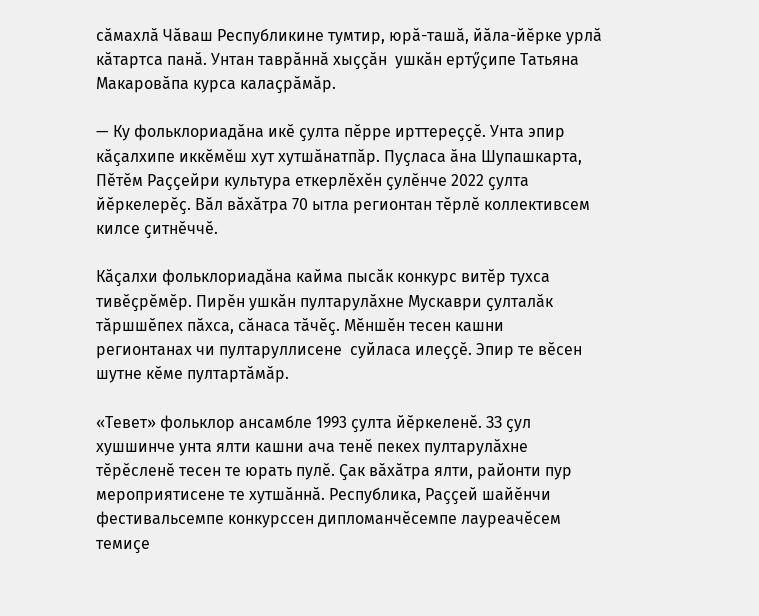сӑмахлӑ Чӑваш Республикине тумтир, юрӑ-ташӑ, йӑла-йӗрке урлӑ кӑтартса панӑ. Унтан таврӑннӑ хыҫҫӑн  ушкӑн ертӳҫипе Татьяна Макаровӑпа курса калаҫрӑмӑр.

— Ку фольклориадӑна икӗ ҫулта пӗрре ирттереҫҫӗ. Унта эпир кӑҫалхипе иккӗмӗш хут хутшӑнатпӑр. Пуҫласа ӑна Шупашкарта, Пӗтӗм Раҫҫейри культура еткерлӗхӗн ҫулӗнче 2022 ҫулта йӗркелерӗҫ. Вӑл вӑхӑтра 70 ытла регионтан тӗрлӗ коллективсем килсе ҫитнӗччӗ.

Кӑҫалхи фольклориадӑна кайма пысӑк конкурс витӗр тухса тивӗҫрӗмӗр. Пирӗн ушкӑн пултарулӑхне Мускаври ҫулталӑк тӑршшӗпех пӑхса, сӑнаса тӑчӗҫ. Мӗншӗн тесен кашни регионтанах чи пултаруллисене  суйласа илеҫҫӗ. Эпир те вӗсен шутне кӗме пултартӑмӑр.

«Тевет» фольклор ансамбле 1993 ҫулта йӗркеленӗ. ЗЗ ҫул хушшинче унта ялти кашни ача тенӗ пекех пултарулӑхне тӗрӗсленӗ тесен те юрать пулӗ. Ҫак вӑхӑтра ялти, районти пур мероприятисене те хутшӑннӑ. Республика, Раҫҫей шайӗнчи фестивальсемпе конкурссен дипломанчӗсемпе лауреачӗсем темиҫе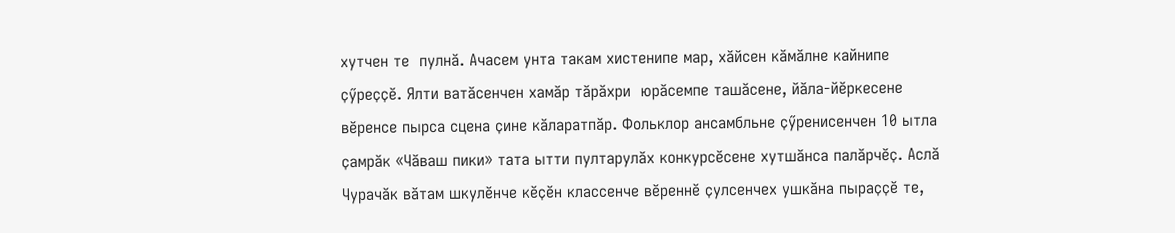хутчен те  пулнӑ. Ачасем унта такам хистенипе мар, хӑйсен кӑмӑлне кайнипе ҫӳреҫҫӗ. Ялти ватӑсенчен хамӑр тӑрӑхри  юрӑсемпе ташӑсене, йӑла-йӗркесене вӗренсе пырса сцена ҫине кӑларатпӑр. Фольклор ансамбльне ҫӳренисенчен 10 ытла ҫамрӑк «Чӑваш пики» тата ытти пултарулӑх конкурсӗсене хутшӑнса палӑрчӗҫ. Аслӑ Чурачӑк вӑтам шкулӗнче кӗҫӗн классенче вӗреннӗ ҫулсенчех ушкӑна пыраҫҫӗ те,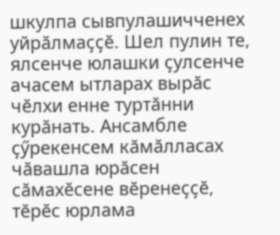шкулпа сывпулашичченех уйрӑлмаҫҫӗ. Шел пулин те, ялсенче юлашки ҫулсенче ачасем ытларах вырӑс чӗлхи енне туртӑнни курӑнать. Ансамбле ҫӳрекенсем кӑмӑлласах чӑвашла юрӑсен сӑмахӗсене вӗренеҫҫӗ, тӗрӗс юрлама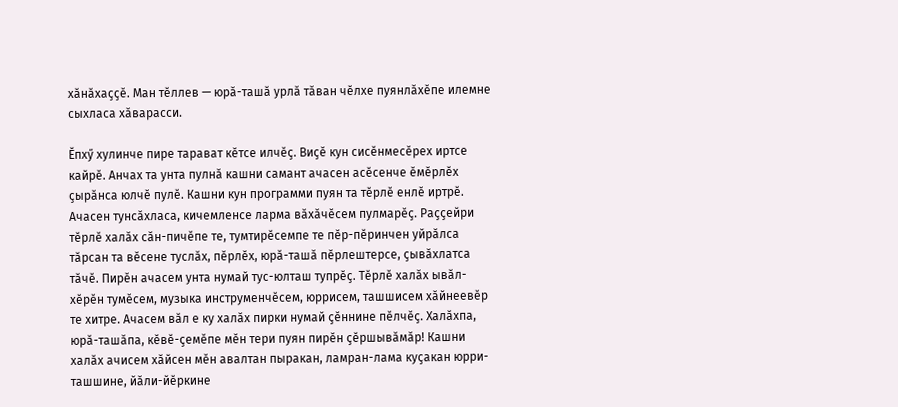хӑнӑхаҫҫӗ. Ман тӗллев — юрӑ-ташӑ урлӑ тӑван чӗлхе пуянлӑхӗпе илемне сыхласа хӑварасси.

Ӗпхӳ хулинче пире тарават кӗтсе илчӗҫ. Виҫӗ кун сисӗнмесӗрех иртсе кайрӗ. Анчах та унта пулнӑ кашни самант ачасен асӗсенче ӗмӗрлӗх ҫырӑнса юлчӗ пулӗ. Кашни кун программи пуян та тӗрлӗ енлӗ иртрӗ. Ачасен тунсӑхласа, кичемленсе ларма вӑхӑчӗсем пулмарӗҫ. Раҫҫейри тӗрлӗ халӑх сӑн-пичӗпе те, тумтирӗсемпе те пӗр-пӗринчен уйрӑлса тӑрсан та вӗсене туслӑх, пӗрлӗх, юрӑ-ташӑ пӗрлештерсе, ҫывӑхлатса тӑчӗ. Пирӗн ачасем унта нумай тус-юлташ тупрӗҫ. Тӗрлӗ халӑх ывӑл-хӗрӗн тумӗсем, музыка инструменчӗсем, юррисем, ташшисем хӑйнеевӗр те хитре. Ачасем вӑл е ку халӑх пирки нумай ҫӗннине пӗлчӗҫ. Халӑхпа, юрӑ-ташӑпа, кӗвӗ-ҫемӗпе мӗн тери пуян пирӗн ҫӗршывӑмӑр! Кашни халӑх ачисем хӑйсен мӗн авалтан пыракан, ламран-лама куҫакан юрри-ташшине, йӑли-йӗркине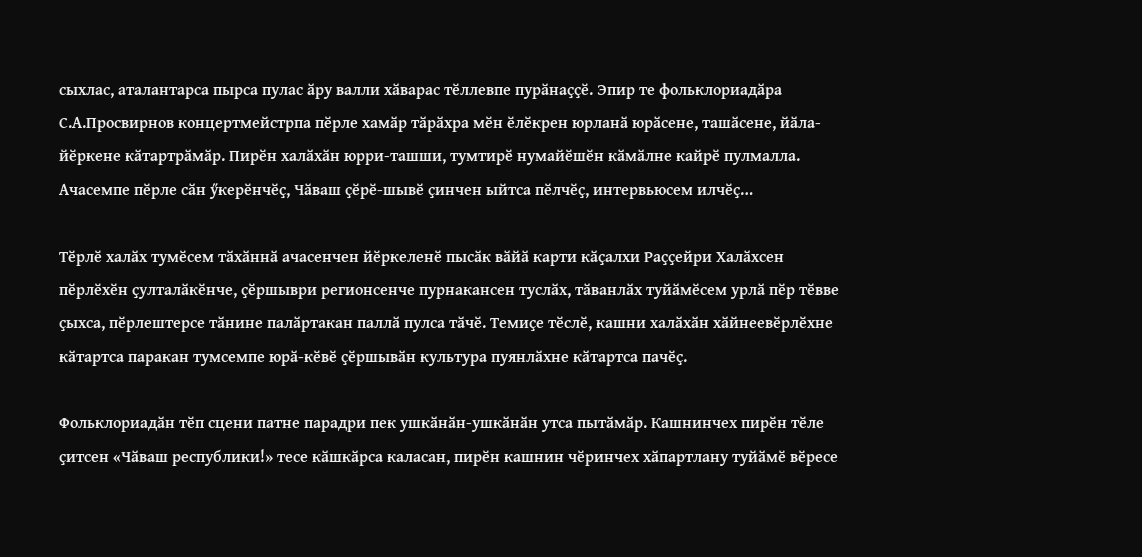сыхлас, аталантарса пырса пулас ӑру валли хӑварас тӗллевпе пурӑнаҫҫӗ. Эпир те фольклориадӑра С.А.Просвирнов концертмейстрпа пӗрле хамӑр тӑрӑхра мӗн ӗлӗкрен юрланӑ юрӑсене, ташӑсене, йӑла-йӗркене кӑтартрӑмӑр. Пирӗн халӑхӑн юрри-ташши, тумтирӗ нумайӗшӗн кӑмӑлне кайрӗ пулмалла. Ачасемпе пӗрле сӑн ӳкерӗнчӗҫ, Чӑваш ҫӗрӗ-шывӗ ҫинчен ыйтса пӗлчӗҫ, интервьюсем илчӗҫ…

Тӗрлӗ халӑх тумӗсем тӑхӑннӑ ачасенчен йӗркеленӗ пысӑк вӑйӑ карти кӑҫалхи Раҫҫейри Халӑхсен пӗрлӗхӗн ҫулталӑкӗнче, ҫӗршыври регионсенче пурнакансен туслӑх, тӑванлӑх туйӑмӗсем урлӑ пӗр тӗвве ҫыхса, пӗрлештерсе тӑнине палӑртакан паллӑ пулса тӑчӗ. Темиҫе тӗслӗ, кашни халӑхӑн хӑйнеевӗрлӗхне кӑтартса паракан тумсемпе юрӑ-кӗвӗ ҫӗршывӑн культура пуянлӑхне кӑтартса пачӗҫ.

Фольклориадӑн тӗп сцени патне парадри пек ушкӑнӑн-ушкӑнӑн утса пытӑмӑр. Кашнинчех пирӗн тӗле ҫитсен «Чӑваш республики!» тесе кӑшкӑрса каласан, пирӗн кашнин чӗринчех хӑпартлану туйӑмӗ вӗресе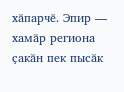хӑпарчӗ. Эпир — хамӑр региона ҫакӑн пек пысӑк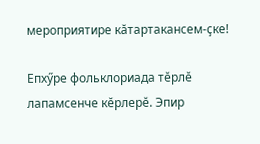мероприятире кӑтартакансем-ҫке!

Епхӳре фольклориада тӗрлӗ  лапамсенче кӗрлерӗ. Эпир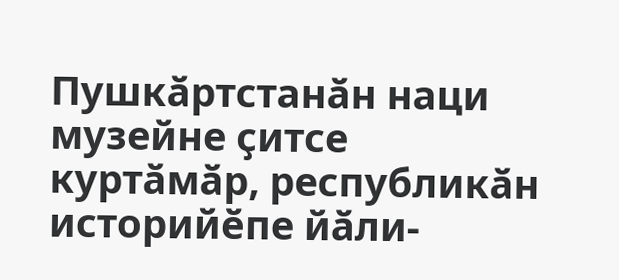Пушкӑртстанӑн наци музейне ҫитсе куртӑмӑр, республикӑн историйӗпе йӑли-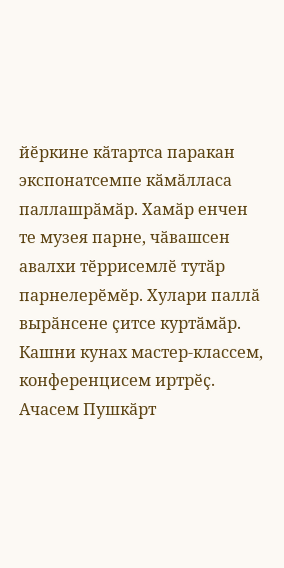йӗркине кӑтартса паракан экспонатсемпе кӑмӑлласа паллашрӑмӑр. Хамӑр енчен те музея парне, чӑвашсен авалхи тӗррисемлӗ тутӑр парнелерӗмӗр. Хулари паллӑ вырӑнсене ҫитсе куртӑмӑр. Кашни кунах мастер-классем, конференцисем иртрӗҫ. Ачасем Пушкӑрт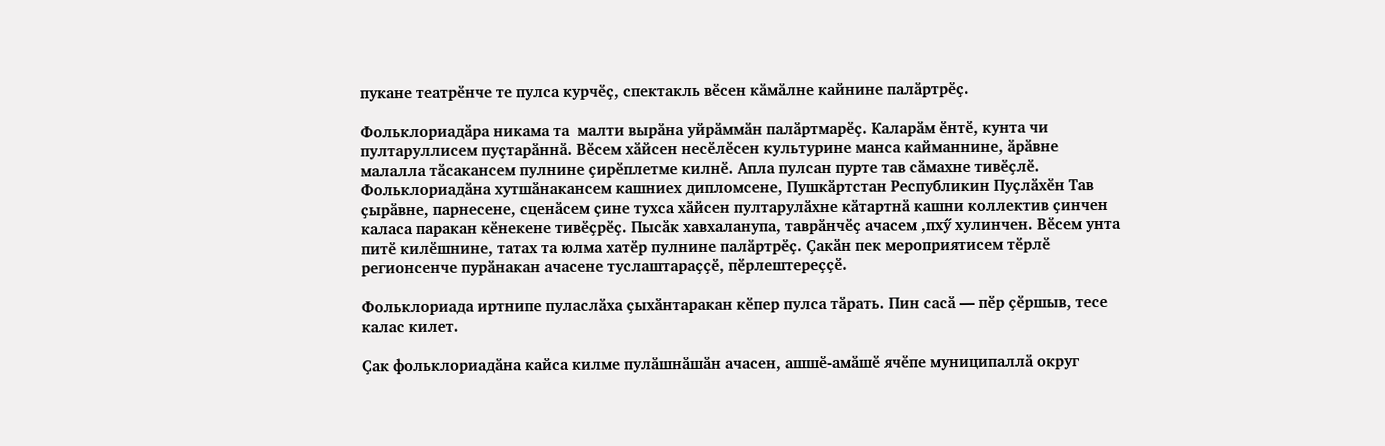пукане театрӗнче те пулса курчӗҫ, спектакль вӗсен кӑмӑлне кайнине палӑртрӗҫ.

Фольклориадӑра никама та  малти вырӑна уйрӑммӑн палӑртмарӗҫ. Каларӑм ӗнтӗ, кунта чи пултаруллисем пуҫтарӑннӑ. Вӗсем хӑйсен несӗлӗсен культурине манса кайманнине, ӑрӑвне малалла тӑсакансем пулнине ҫирӗплетме килнӗ. Апла пулсан пурте тав сӑмахне тивӗҫлӗ. Фольклориадӑна хутшӑнакансем кашниех дипломсене, Пушкӑртстан Республикин Пуҫлӑхӗн Тав ҫырӑвне, парнесене, сценӑсем ҫине тухса хӑйсен пултарулӑхне кӑтартнӑ кашни коллектив ҫинчен каласа паракан кӗнекене тивӗҫрӗҫ. Пысӑк хавхаланупа, таврӑнчӗҫ ачасем ,пхӳ хулинчен. Вӗсем унта питӗ килӗшнине, татах та юлма хатӗр пулнине палӑртрӗҫ. Ҫакӑн пек мероприятисем тӗрлӗ регионсенче пурӑнакан ачасене туслаштараҫҫӗ, пӗрлештереҫҫӗ.

Фольклориада иртнипе пуласлӑха ҫыхӑнтаракан кӗпер пулса тӑрать. Пин сасӑ — пӗр ҫӗршыв, тесе калас килет.

Ҫак фольклориадӑна кайса килме пулӑшнӑшӑн ачасен, ашшӗ-амӑшӗ ячӗпе муниципаллӑ округ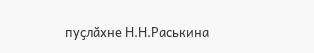пуҫлӑхне Н.Н.Раськина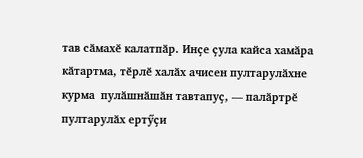тав сӑмахӗ калатпӑр. Инҫе ҫула кайса хамӑра кӑтартма, тӗрлӗ халӑх ачисен пултарулӑхне курма  пулӑшнӑшӑн тавтапуҫ, — палӑртрӗ пултарулӑх ертӳҫи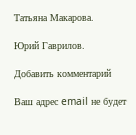Татьяна Макарова.

Юрий Гаврилов.

Добавить комментарий

Ваш адрес email не будет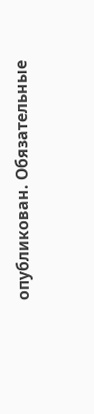опубликован. Обязательные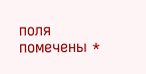поля помечены *